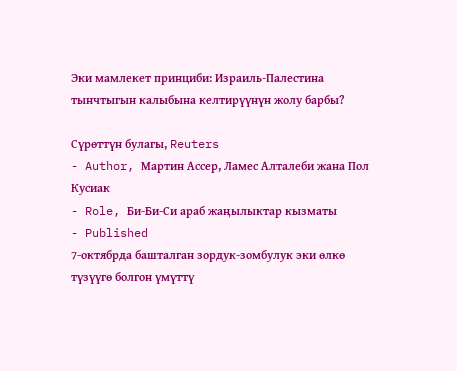Эки мамлекет принциби: Израиль-Палестина тынчтыгын калыбына келтирүүнүн жолу барбы?

Сүрөттүн булагы, Reuters
- Author, Мартин Ассер, Ламес Алталеби жана Пол Кусиак
- Role, Би-Би-Си араб жаңылыктар кызматы
- Published
7-октябрда башталган зордук-зомбулук эки өлкө түзүүгө болгон үмүттү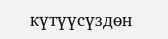күтүүсүздөн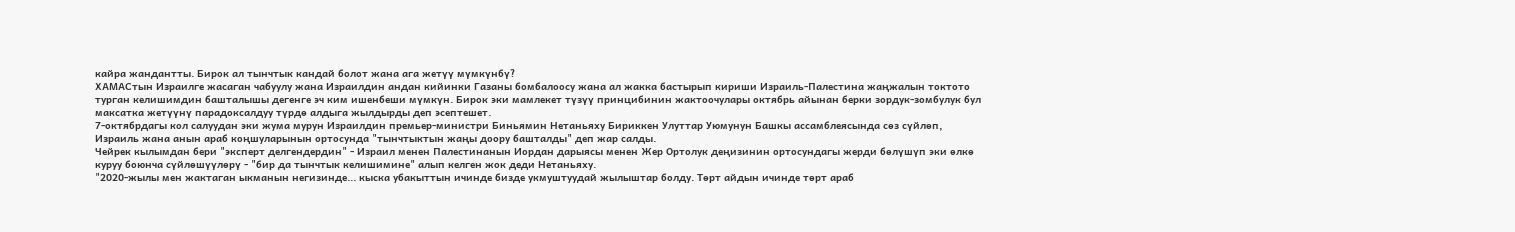кайра жандантты. Бирок ал тынчтык кандай болот жана ага жетүү мүмкүнбү?
ХАМАСтын Израилге жасаган чабуулу жана Израилдин андан кийинки Газаны бомбалоосу жана ал жакка бастырып кириши Израиль-Палестина жаңжалын токтото турган келишимдин башталышы дегенге эч ким ишенбеши мүмкүн. Бирок эки мамлекет түзүү принцибинин жактоочулары октябрь айынан берки зордук-зомбулук бул максатка жетүүнү парадоксалдуу түрдө алдыга жылдырды деп эсептешет.
7-октябрдагы кол салуудан эки жума мурун Израилдин премьер-министри Биньямин Нетаньяху Бириккен Улуттар Уюмунун Башкы ассамблеясында сөз сүйлөп, Израиль жана анын араб коңшуларынын ортосунда "тынчтыктын жаңы доору башталды" деп жар салды.
Чейрек кылымдан бери "эксперт делгендердин" - Израил менен Палестинанын Иордан дарыясы менен Жер Ортолук деңизинин ортосундагы жерди бөлүшүп эки өлкө куруу боюнча сүйлөшүүлөрү - "бир да тынчтык келишимине" алып келген жок деди Нетаньяху.
"2020-жылы мен жактаган ыкманын негизинде... кыска убакыттын ичинде бизде укмуштуудай жылыштар болду. Төрт айдын ичинде төрт араб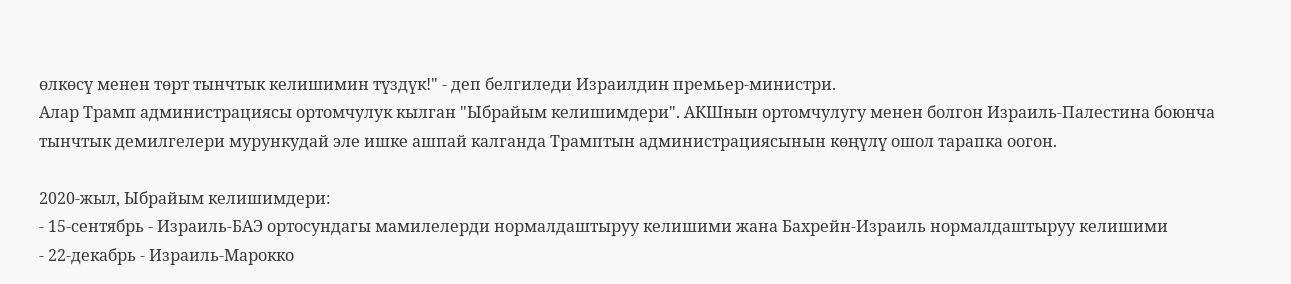өлкөсү менен төрт тынчтык келишимин түздүк!" - деп белгиледи Израилдин премьер-министри.
Алар Трамп администрациясы ортомчулук кылган "Ыбрайым келишимдери". АКШнын ортомчулугу менен болгон Израиль-Палестина боюнча тынчтык демилгелери мурункудай эле ишке ашпай калганда Трамптын администрациясынын көңүлү ошол тарапка оогон.

2020-жыл, Ыбрайым келишимдери:
- 15-сентябрь - Израиль-БАЭ ортосундагы мамилелерди нормалдаштыруу келишими жана Бахрейн-Израиль нормалдаштыруу келишими
- 22-декабрь - Израиль-Марокко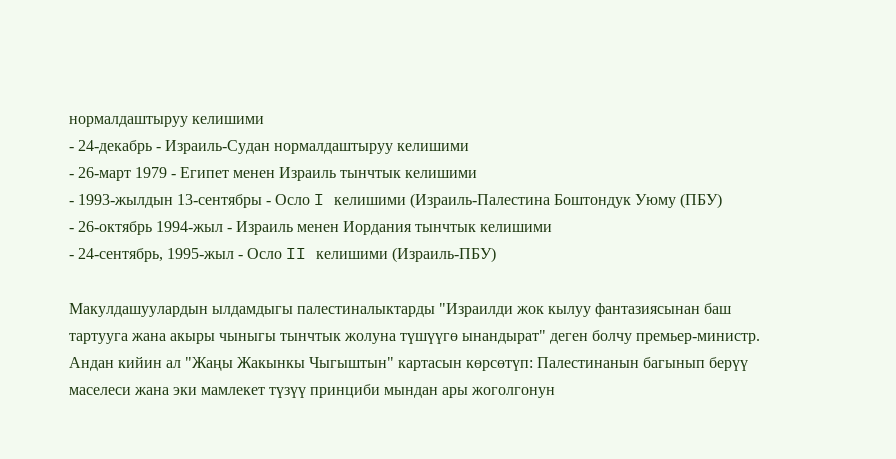нормалдаштыруу келишими
- 24-декабрь - Израиль-Судан нормалдаштыруу келишими
- 26-март 1979 - Египет менен Израиль тынчтык келишими
- 1993-жылдын 13-сентябры - Осло I келишими (Израиль-Палестина Боштондук Уюму (ПБУ)
- 26-октябрь 1994-жыл - Израиль менен Иордания тынчтык келишими
- 24-сентябрь, 1995-жыл - Осло II келишими (Израиль-ПБУ)

Макулдашуулардын ылдамдыгы палестиналыктарды "Израилди жок кылуу фантазиясынан баш тартууга жана акыры чыныгы тынчтык жолуна түшүүгө ынандырат" деген болчу премьер-министр. Андан кийин ал "Жаңы Жакынкы Чыгыштын" картасын көрсөтүп: Палестинанын багынып берүү маселеси жана эки мамлекет түзүү принциби мындан ары жоголгонун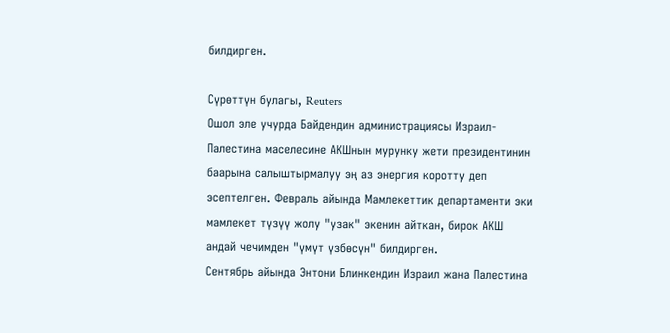билдирген.

Сүрөттүн булагы, Reuters
Ошол эле учурда Байдендин администрациясы Израил-Палестина маселесине АКШнын мурунку жети президентинин баарына салыштырмалуу эң аз энергия коротту деп эсептелген. Февраль айында Мамлекеттик департаменти эки мамлекет түзүү жолу "узак" экенин айткан, бирок АКШ андай чечимден "үмүт үзбөсүн" билдирген.
Сентябрь айында Энтони Блинкендин Израил жана Палестина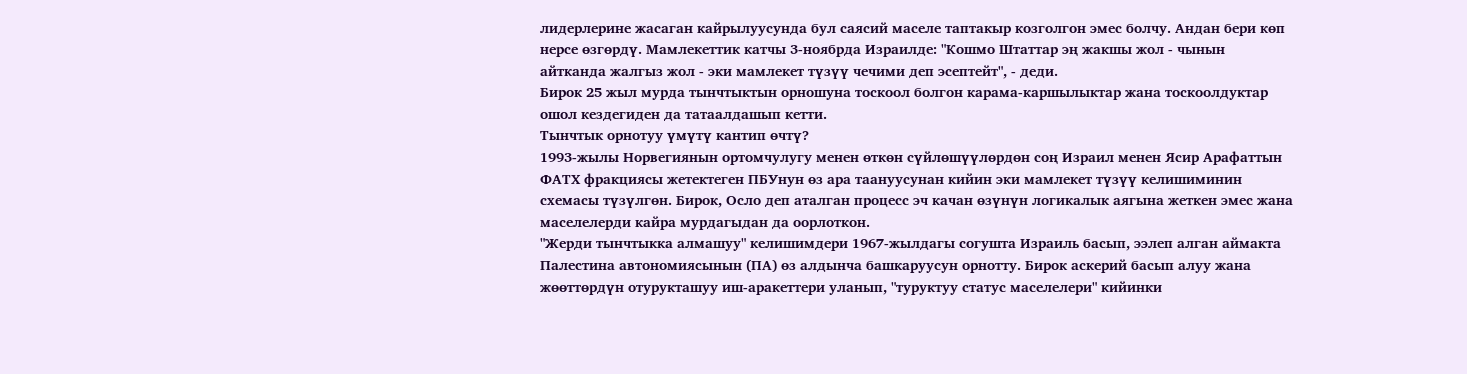лидерлерине жасаган кайрылуусунда бул саясий маселе таптакыр козголгон эмес болчу. Андан бери көп нерсе өзгөрдү. Мамлекеттик катчы 3-ноябрда Израилде: "Кошмо Штаттар эң жакшы жол - чынын айтканда жалгыз жол - эки мамлекет түзүү чечими деп эсептейт", - деди.
Бирок 25 жыл мурда тынчтыктын орношуна тоскоол болгон карама-каршылыктар жана тоскоолдуктар ошол кездегиден да татаалдашып кетти.
Тынчтык орнотуу үмүтү кантип өчтү?
1993-жылы Норвегиянын ортомчулугу менен өткөн сүйлөшүүлөрдөн соң Израил менен Ясир Арафаттын ФАТХ фракциясы жетектеген ПБУнун өз ара таануусунан кийин эки мамлекет түзүү келишиминин схемасы түзүлгөн. Бирок, Осло деп аталган процесс эч качан өзүнүн логикалык аягына жеткен эмес жана маселелерди кайра мурдагыдан да оорлоткон.
"Жерди тынчтыкка алмашуу" келишимдери 1967-жылдагы согушта Израиль басып, ээлеп алган аймакта Палестина автономиясынын (ПА) өз алдынча башкаруусун орнотту. Бирок аскерий басып алуу жана жөөттөрдүн отурукташуу иш-аракеттери уланып, "туруктуу статус маселелери" кийинки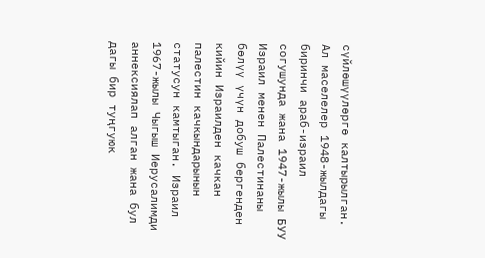сүйлөшүүлөргө калтырылган.
Ал маселелер 1948-жылдагы биринчи араб-израил согушунда жана 1947-жылы БУУ Израил менен Палестинаны бөлүү үчүн добуш бергенден кийин Израилден качкан палестин качкындарынын статусун камтыган. Израил 1967-жылы Чыгыш Иерусалимди аннексиялап алган жана бул дагы бир туңгуюк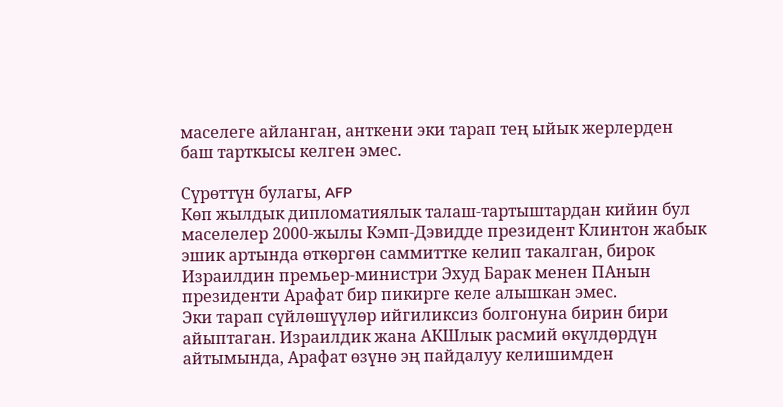маселеге айланган, анткени эки тарап тең ыйык жерлерден баш тарткысы келген эмес.

Сүрөттүн булагы, AFP
Көп жылдык дипломатиялык талаш-тартыштардан кийин бул маселелер 2000-жылы Кэмп-Дэвидде президент Клинтон жабык эшик артында өткөргөн саммиттке келип такалган, бирок Израилдин премьер-министри Эхуд Барак менен ПАнын президенти Арафат бир пикирге келе алышкан эмес.
Эки тарап сүйлөшүүлөр ийгиликсиз болгонуна бирин бири айыптаган. Израилдик жана АКШлык расмий өкүлдөрдүн айтымында, Арафат өзүнө эң пайдалуу келишимден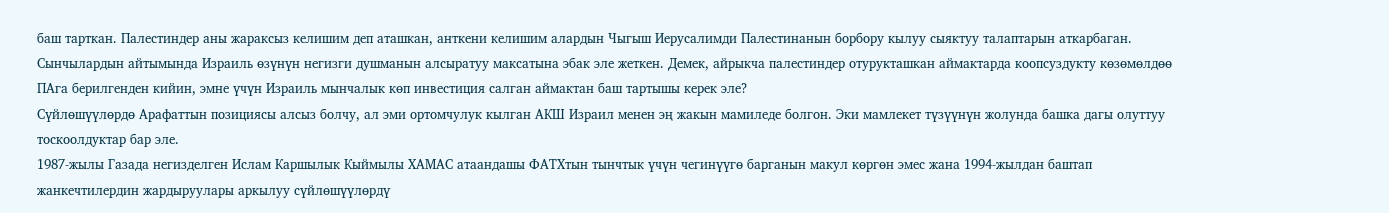баш тарткан. Палестиндер аны жараксыз келишим деп аташкан, анткени келишим алардын Чыгыш Иерусалимди Палестинанын борбору кылуу сыяктуу талаптарын аткарбаган.
Сынчылардын айтымында Израиль өзүнүн негизги душманын алсыратуу максатына эбак эле жеткен. Демек, айрыкча палестиндер отурукташкан аймактарда коопсуздукту көзөмөлдөө ПАга берилгенден кийин, эмне үчүн Израиль мынчалык көп инвестиция салган аймактан баш тартышы керек эле?
Сүйлөшүүлөрдө Арафаттын позициясы алсыз болчу, ал эми ортомчулук кылган АКШ Израил менен эң жакын мамиледе болгон. Эки мамлекет түзүүнүн жолунда башка дагы олуттуу тоскоолдуктар бар эле.
1987-жылы Газада негизделген Ислам Каршылык Кыймылы ХАМАС атаандашы ФАТХтын тынчтык үчүн чегинүүгө барганын макул көргөн эмес жана 1994-жылдан баштап жанкечтилердин жардыруулары аркылуу сүйлөшүүлөрдү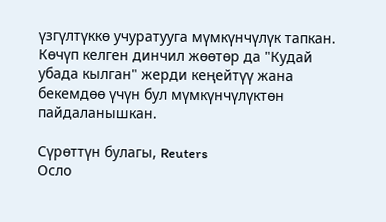үзгүлтүккө учуратууга мүмкүнчүлүк тапкан. Көчүп келген динчил жөөтөр да "Кудай убада кылган" жерди кеңейтүү жана бекемдөө үчүн бул мүмкүнчүлүктөн пайдаланышкан.

Сүрөттүн булагы, Reuters
Осло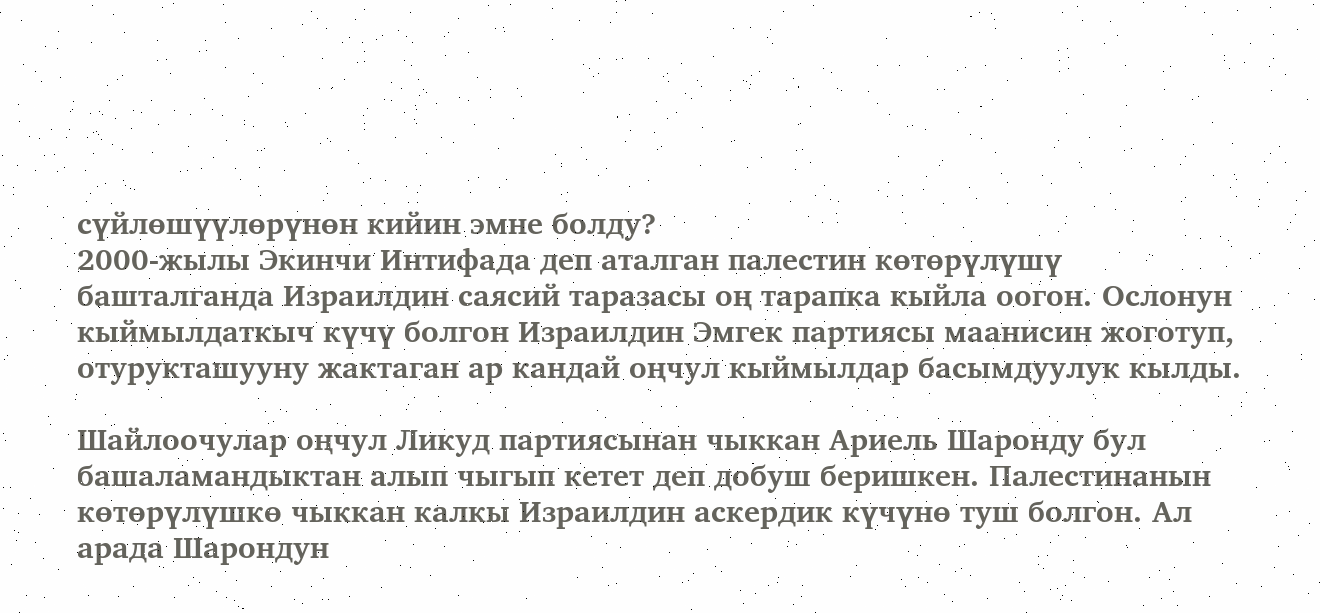сүйлөшүүлөрүнөн кийин эмне болду?
2000-жылы Экинчи Интифада деп аталган палестин көтөрүлүшү башталганда Израилдин саясий таразасы оң тарапка кыйла оогон. Ослонун кыймылдаткыч күчү болгон Израилдин Эмгек партиясы маанисин жоготуп, отурукташууну жактаган ар кандай оңчул кыймылдар басымдуулук кылды.

Шайлоочулар оңчул Ликуд партиясынан чыккан Ариель Шаронду бул башаламандыктан алып чыгып кетет деп добуш беришкен. Палестинанын көтөрүлүшкө чыккан калкы Израилдин аскердик күчүнө туш болгон. Ал арада Шарондун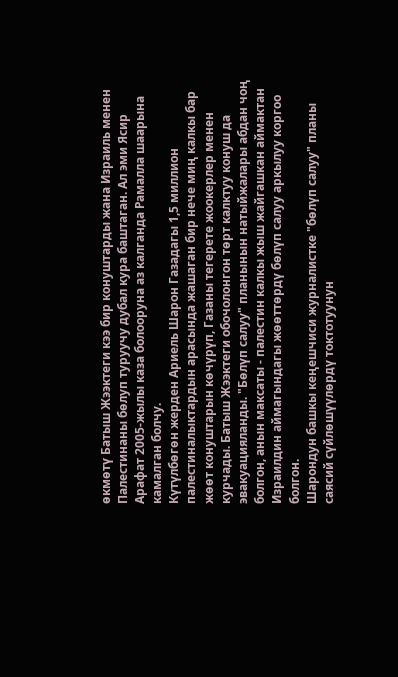өкмөтү Батыш Жээктеги кээ бир конуштарды жана Израиль менен Палестинаны бөлуп туруучу дубал кура баштаган. Ал эми Ясир Арафат 2005-жылы каза болооруна аз калганда Рамалла шаарына камалган болчу.
Күтүлбөгөн жерден Ариель Шарон Газадагы 1,5 миллион палестиналыктардын арасында жашаган бир нече миң калкы бар жөөт конуштарын көчүрүп, Газаны тегерете жоокерлер менен курчады. Батыш Жээктеги обочолонгон төрт калктуу конуш да эвакуацияланды. "Бөлүп салуу" планынын натыйжалары абдан чоң болгон, анын максаты - палестин калкы жыш жайгашкан аймактан Израилдин аймагындагы жөөттөрдү бөлүп салуу аркылуу коргоо болгон.
Шарондун башкы кеңешчиси журналистке "бөлүп салуу" планы саясий сүйлөшүүлөрдү токтотуунун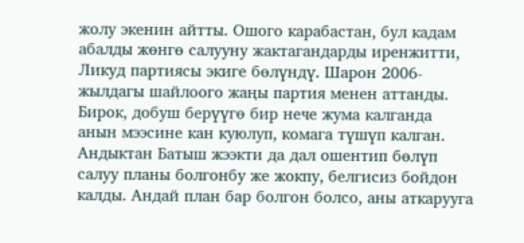жолу экенин айтты. Ошого карабастан, бул кадам абалды жөнгө салууну жактагандарды иренжитти, Ликуд партиясы экиге бөлүндү. Шарон 2006-жылдагы шайлоого жаңы партия менен аттанды. Бирок, добуш берүүгө бир нече жума калганда анын мээсине кан куюлуп, комага түшүп калган.
Андыктан Батыш жээкти да дал ошентип бөлүп салуу планы болгонбу же жокпу, белгисиз бойдон калды. Андай план бар болгон болсо, аны аткарууга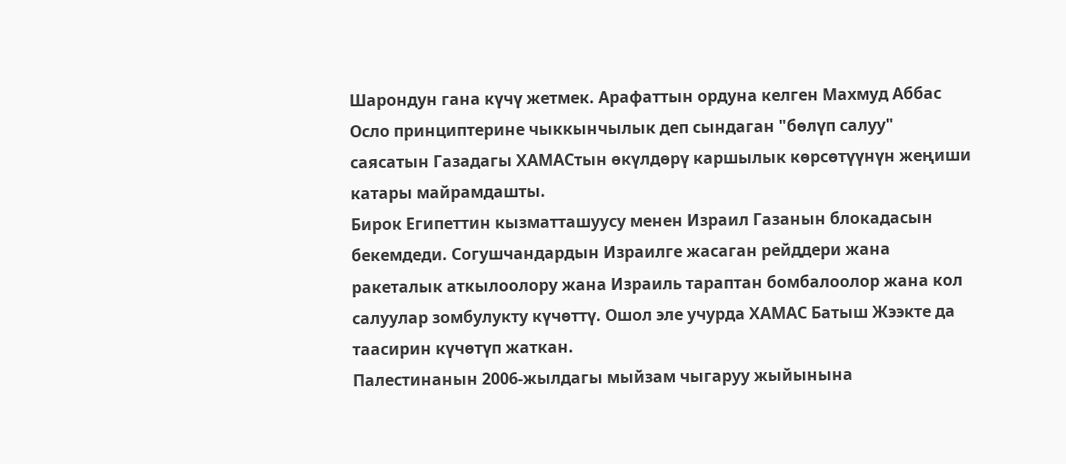Шарондун гана күчү жетмек. Арафаттын ордуна келген Махмуд Аббас Осло принциптерине чыккынчылык деп сындаган "бөлүп салуу" саясатын Газадагы ХАМАСтын өкүлдөрү каршылык көрсөтүүнүн жеңиши катары майрамдашты.
Бирок Египеттин кызматташуусу менен Израил Газанын блокадасын бекемдеди. Согушчандардын Израилге жасаган рейддери жана ракеталык аткылоолору жана Израиль тараптан бомбалоолор жана кол салуулар зомбулукту күчөттү. Ошол эле учурда ХАМАС Батыш Жээкте да таасирин күчөтүп жаткан.
Палестинанын 2006-жылдагы мыйзам чыгаруу жыйынына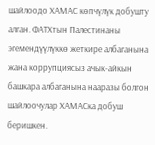шайлоодо ХАМАС көпчүлүк добушту алган. ФАТХтын Палестинаны эгемендүүлүккө жеткире албаганына жана коррупциясыз ачык-айкын башкара албаганына нааразы болгон шайлоочулар ХАМАСка добуш беришкен.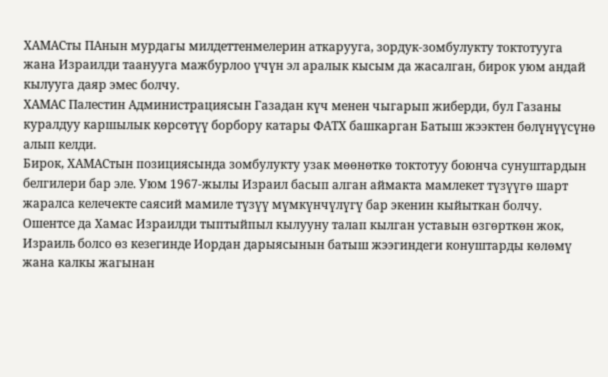ХАМАСты ПАнын мурдагы милдеттенмелерин аткарууга, зордук-зомбулукту токтотууга жана Израилди таанууга мажбурлоо үчүн эл аралык кысым да жасалган, бирок уюм андай кылууга даяр эмес болчу.
ХАМАС Палестин Администрациясын Газадан күч менен чыгарып жиберди, бул Газаны куралдуу каршылык көрсөтүү борбору катары ФАТХ башкарган Батыш жээктен бөлүнүүсүнө алып келди.
Бирок, ХАМАСтын позициясында зомбулукту узак мөөнөткө токтотуу боюнча сунуштардын белгилери бар эле. Уюм 1967-жылы Израил басып алган аймакта мамлекет түзүүгө шарт жаралса келечекте саясий мамиле түзүү мүмкүнчүлүгү бар экенин кыйыткан болчу.
Ошентсе да Хамас Израилди тыптыйпыл кылууну талап кылган уставын өзгөрткөн жок, Израиль болсо өз кезегинде Иордан дарыясынын батыш жээгиндеги конуштарды көлөмү жана калкы жагынан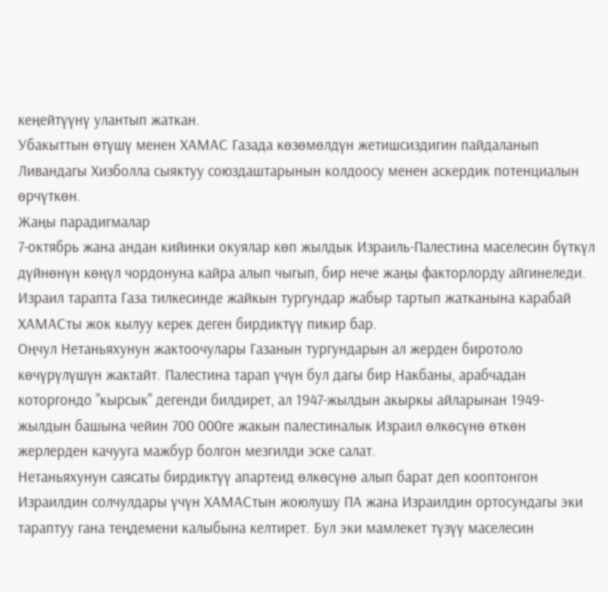кеңейтүүнү улантып жаткан.
Убакыттын өтүшү менен ХАМАС Газада көзөмөлдүн жетишсиздигин пайдаланып Ливандагы Хизболла сыяктуу союздаштарынын колдоосу менен аскердик потенциалын өрчүткөн.
Жаңы парадигмалар
7-октябрь жана андан кийинки окуялар көп жылдык Израиль-Палестина маселесин бүткүл дүйнөнүн көңүл чордонуна кайра алып чыгып, бир нече жаңы факторлорду айгинеледи.
Израил тарапта Газа тилкесинде жайкын тургундар жабыр тартып жатканына карабай ХАМАСты жок кылуу керек деген бирдиктүү пикир бар.
Оңчул Нетаньяхунун жактоочулары Газанын тургундарын ал жерден биротоло көчүрүлүшүн жактайт. Палестина тарап үчүн бул дагы бир Накбаны, арабчадан которгондо "кырсык" дегенди билдирет, ал 1947-жылдын акыркы айларынан 1949-жылдын башына чейин 700 000ге жакын палестиналык Израил өлкөсүнө өткөн жерлерден качууга мажбур болгон мезгилди эске салат.
Нетаньяхунун саясаты бирдиктүү апартеид өлкөсүнө алып барат деп кооптонгон Израилдин солчулдары үчүн ХАМАСтын жоюлушу ПА жана Израилдин ортосундагы эки тараптуу гана теңдемени калыбына келтирет. Бул эки мамлекет түзүү маселесин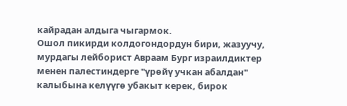кайрадан алдыга чыгармок.
Ошол пикирди колдогондордун бири, жазуучу, мурдагы лейборист Авраам Бург израилдиктер менен палестиндерге "үрөйү учкан абалдан" калыбына келүүгө убакыт керек, бирок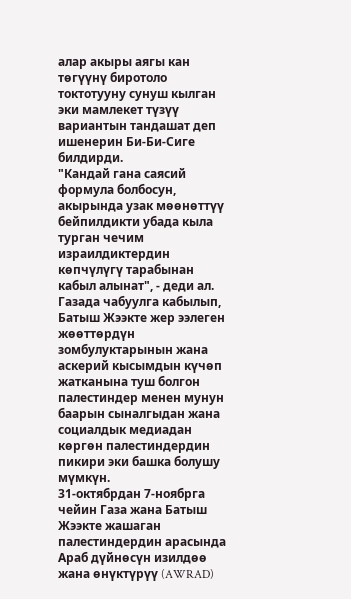алар акыры аягы кан төгүүнү биротоло токтотууну сунуш кылган эки мамлекет түзүү вариантын тандашат деп ишенерин Би-Би-Сиге билдирди.
"Кандай гана саясий формула болбосун, акырында узак мөөнөттүү бейпилдикти убада кыла турган чечим израилдиктердин көпчүлүгү тарабынан кабыл алынат", - деди ал.
Газада чабуулга кабылып, Батыш Жээкте жер ээлеген жөөттөрдүн зомбулуктарынын жана аскерий кысымдын күчөп жатканына туш болгон палестиндер менен мунун баарын сыналгыдан жана социалдык медиадан көргөн палестиндердин пикири эки башка болушу мүмкүн.
31-октябрдан 7-ноябрга чейин Газа жана Батыш Жээкте жашаган палестиндердин арасында Араб дүйнөсүн изилдөө жана өнүктүрүү (AWRAD)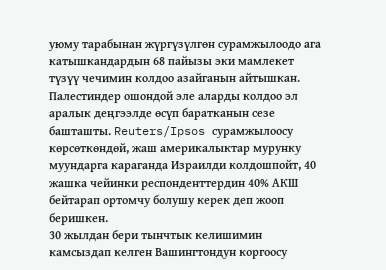уюму тарабынан жүргүзүлгөн сурамжылоодо ага катышкандардын 68 пайызы эки мамлекет түзүү чечимин колдоо азайганын айтышкан.
Палестиндер ошондой эле аларды колдоо эл аралык деңгээлде өсүп баратканын сезе башташты. Reuters/Ipsos сурамжылоосу көрсөткөндөй, жаш америкалыктар мурунку муундарга караганда Израилди колдошпойт, 40 жашка чейинки респонденттердин 40% АКШ бейтарап ортомчу болушу керек деп жооп беришкен.
30 жылдан бери тынчтык келишимин камсыздап келген Вашингтондун коргоосу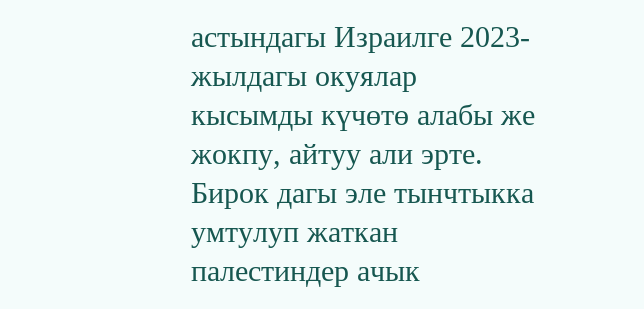астындагы Израилге 2023-жылдагы окуялар кысымды күчөтө алабы же жокпу, айтуу али эрте.
Бирок дагы эле тынчтыкка умтулуп жаткан палестиндер ачык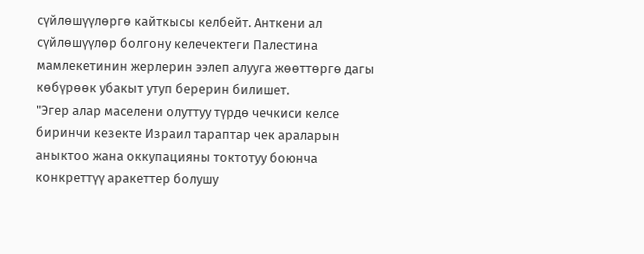сүйлөшүүлөргө кайткысы келбейт. Анткени ал сүйлөшүүлөр болгону келечектеги Палестина мамлекетинин жерлерин ээлеп алууга жөөттөргө дагы көбүрөөк убакыт утуп берерин билишет.
"Эгер алар маселени олуттуу түрдө чечкиси келсе биринчи кезекте Израил тараптар чек араларын аныктоо жана оккупацияны токтотуу боюнча конкреттүү аракеттер болушу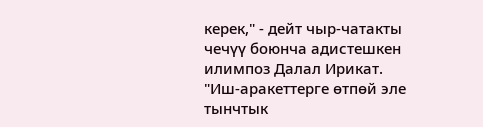керек," - дейт чыр-чатакты чечүү боюнча адистешкен илимпоз Далал Ирикат.
"Иш-аракеттерге өтпөй эле тынчтык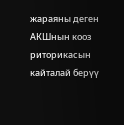жараяны деген АКШнын кооз риторикасын кайталай берүү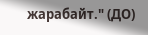жарабайт." (ДО)